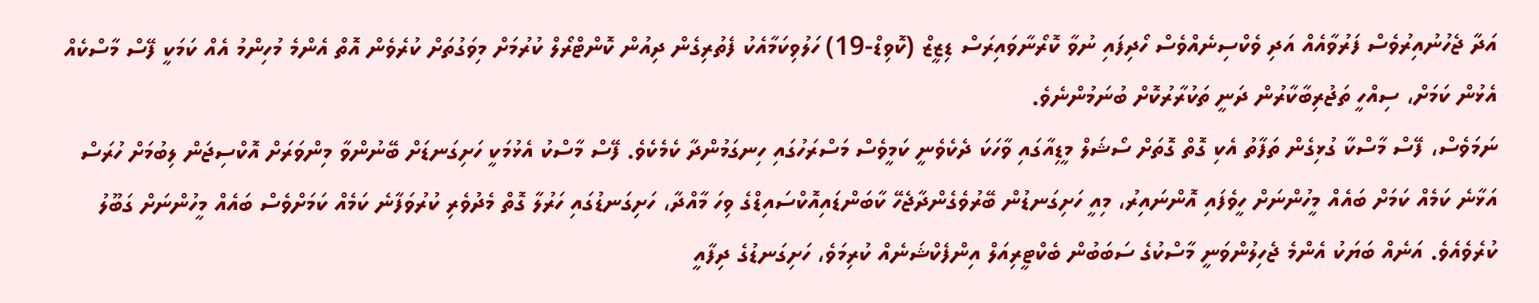އަދާ ޖެހުނުއިރުވެސް ފަރުވާއެއް އަދި ވެކްސިނެއްވެސް ހޯދިފައި ނުވާ ކޮރޯނާވައިރަސް ޑިޒީޒް (ކޮވިޑް-19) ހަލުވިކަމާއެކު ފެތުރިގެން ދިއުން ކޮންޓްރޯލް ކުރުމަށް މިވަގުތަށް ކުރެވެން އޮތް އެންމެ މުހިންމު އެއް ކަމަކީ ފޭސް މާސްކެއް އެޅުން ކަމަށް، ސިއްހީ ތަޖުރިބާކާރުން ދަނީ ތަކުރާރުކޮށް ބުނަމުންނެވެ.
ނަމަވެސް، ފޭސް މާސްކާ ގުޅިގެން ތަފާތު އެކި ގޮތް ގޮތަށް ސޯޝަލް މީޑިއާގައި ވާހަކަ ދެކެވެނީ ކަމީވެސް މަސްރަހުގައި ހިނގަމުންދާ ކެމެކެވެ. ފޭސް މާސްކު އެޅުމަކީ ހަށިގަނޑަށް ބޭނުންވާ މިންވަރަށް އޮކްސިޖަން ލިބުމަށް ހުރަސް އަޅާނެ ކަމެއް ކަމަށް ބައެއް މީހުންނަށް ހީވެފައި އޮންނައިރު، މިއީ ހަށިގަނޑުން ބޭރުވެގެންދާޖެހޭ ކާބަންޑައިއޮކްސައިޑްގެ ވިހަ މާއްދާ، ހަށިގަނޑުގައި ހަރުލާ ގޮތް މެދުވެރި ކުރުވަފާނެ ކަމެއް ކަމަށްވެސް ބައެއް މީހުންނަށް ގަބޫލު ކުރެވެއެވެ. އަނެއް ބަޔަކު އެންމެ ޖެހިލުންވަނީ މާސްކުގެ ސަބަބުން ބެކްޓީރިއަލް އިންފެކްޝަނެއް ކުރިމަވެ، ހަށިގަނޑުގެ ދިފާއީ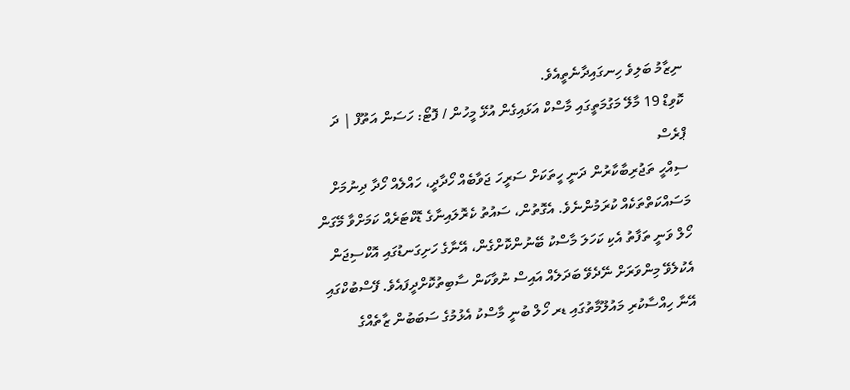ނިޒާމު ބަލިވެ ހިނގައިދާނެތީއެވެ.
ކޮވިޑް 19 މާލޭ މަގުމަތީގައި މާސްކް އަޅައިގެން އުޅޭ މީހުން / ފޮޓޯ: ހަސަން އަތޫފް | ދަ ޕްރެސް
ސިއްހީ ތަޖުރިބާކާރުން ދަނީ ހީތަކަށް ސަރީހަ ޖަވާބެއް ހޯދާދީ، ހައްލެއް ހޯދާ ދިނުމަށް މަސައްކަތްތަކެއް ކުރަމުންނެވެ. އެގޮތުން، ސައުތު ކެރޮލައިނާގެ ޑޮކްޓަރެއް ކަމަށްވާ މޭގަން ހޯލް ވަނީ ތަފާތު އެކި ކަހަލަ މާސްކު ބޭނުންކޮށްގެން، އޭނާގެ ހަށިގަނޑުގައި އޮކްސިޖަން އެކުލެވޭ މިންވަރަށް ނޭދެވޭ ބަދަލެއް އައިސް ނުވާކަން ސާބިތުކޮށްދީފައެވެ. ފޭސްބުކްގައި އޭނާ ހިއްސާކުރި މައުލޫމާތުގައި ޑރ ހޯލް ބުނީ މާސްކު އެޅުމުގެ ސަބަބުން ޒާތެއްގެ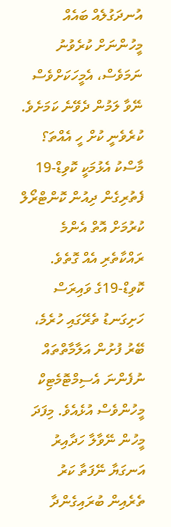އުނދަގުލެއް ބައެއް މީހުންނަށް ކުރެވުނު ނަމަވެސް، އެމީހަކަށްވެސް ނޭވާ ލަމުން ދެވޭނެ ކަމަށެވެ.
ކުރެވެނީ ކުށް ހީ އެއްތަ؟
މާސްކު އެޅުމަކީ ކޮވިޑް-19 ފެތުރިގެން ދިއުން ކޮންޓްރޯލް ކުރުމަށް އޮތް އެންމެ ރައްކާތެރި އެއް ގޮތެވެ.
ކޮވިޑް-19ގެ ވައިރަސް ހަށިގަނޑު ތެރޭގައި ހުރެމެ، ބޭރު ފުށުން އަލާމާތްތައް ނުފެންނަ އެސިމްޓޮމެޓިކް މީހުންވެސް އުޅެއެވެ. މިފަދަ މީހުން ނޭވާލާ ހަދާއިރު އަނގަޔާ ނޭފަތާ ކަރު ތެރެއިން ބުރައިގެންދާ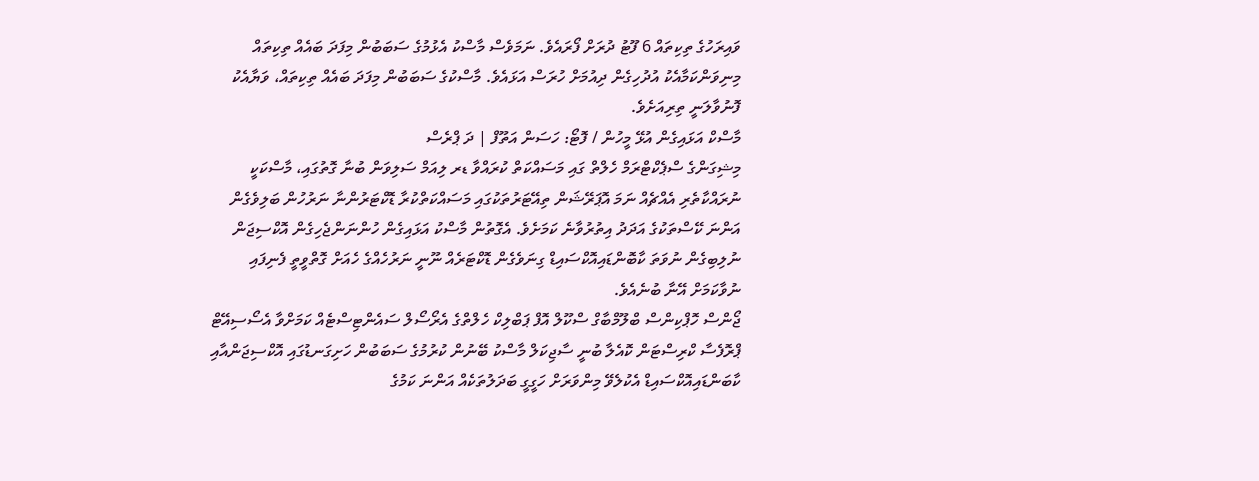ވައިރަހުގެ ތިކިތައް 6 ފޫޓު ދުރަށް ފޯރައެވެ. ނަމަވެސް މާސްކު އެޅުމުގެ ސަބަބުން މިފަދަ ބައެއް ތިކިތައް މިނިވަންކަމާއެކު އުދުހިގެން ދިއުމަށް ހުރަސް އަޅައެވެ. މާސްކުގެ ސަބަބުން މިފަދަ ބައެއް ތިކިތައް، ވަޔާއެކު ފޮނުވާލަނީ ތިރިއަށެވެ.
މާސްކް އަޅައިގެން އުޅޭ މީހުން / ފޮޓޯ: ހަސަން އަތޫފް | ދަ ޕްރެސް
މިޝިގަންގެ ސްޕެކްޓްރަމް ހެލްތް ގައި މަސައްކަތް ކުރައްވާ ޑރ ލިއަމް ސަލިވަން ބުނާ ގޮތުގައި، މާސްކަކީ ނުރައްކާތެރި އެއްޗެއް ނަމަ އޮޕަރޭޝަން ތިއޭޓަރުތަކުގައި މަސައްކަތްކުރާ ޑޮކްޓަރުންނާ ނަރުހުން ބަލިވެގެން އަންނަ ކޭސްތަކުގެ އަދަދު އިތުރުވާނެ ކަމަށެވެ. އެގޮތުން މާސްކު އަޅައިގެން ހުންނަންޖެހިގެން އޮކްސިޖަން ނުލިބިގެން ނުވަތަ ކާބޮންޑައިއޮކްސައިޑް ގިނަވެގެން ޑޮކްޓަރެއް ނޫނީ ނަރުހެއްގެ ހެއަށް ގޮތްވީތީ ފެނިފައި ނުވާކަމަށް އޭނާ ބުނެއެވެ.
ޖޯންސް ހޮޕްކިންސް ބްލޫމްބާގް ސްކޫލް އޮފް ޕަބްލިކް ހެލްތްގެ އެރޯސޯލް ސައެންޓިސްޓެއް ކަމަށްވާ އެސޯސިއޭޓް ޕްރޮފެސާ ކްރިސްޓަން ކޮއެލާ ބުނީ ސާޖިކަލް މާސްކު ބޭނުން ކުރުމުގެ ސަބަބުން ހަށިގަނޑުގައި އޮކްސިޖަންއާއި ކާބަންޑައިއޮކްސައިޑް އެކުލެވޭ މިންވަރަށް ހަގީގީ ބަދަލުތަކެއް އަންނަ ކަމުގެ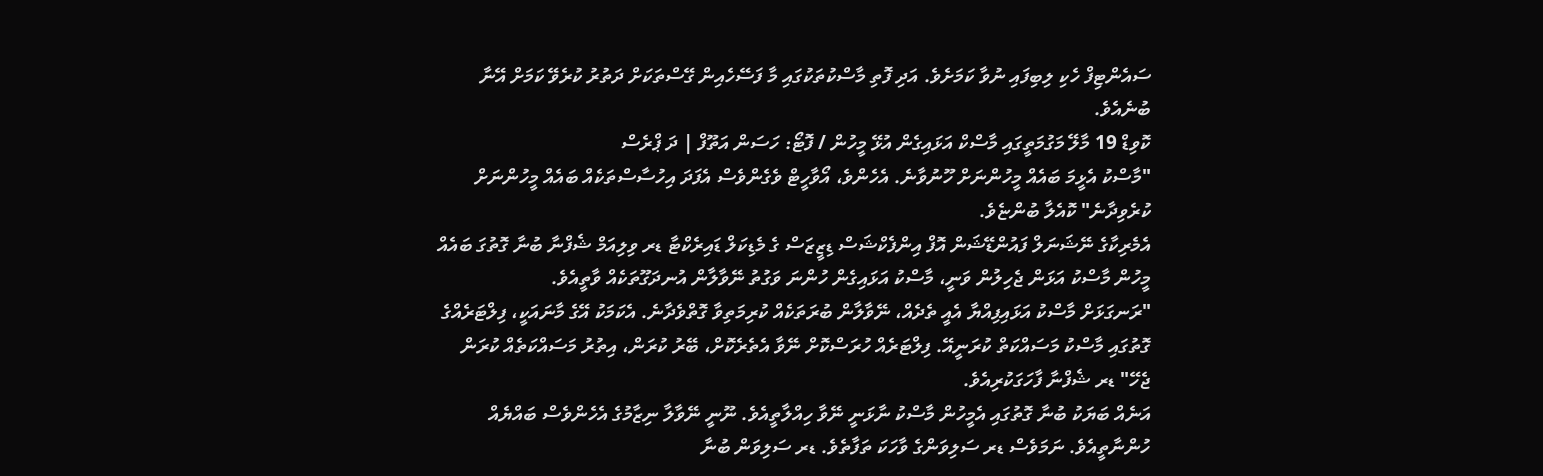ސައެންޓިފް ހެކި ލިބިފައި ނުވާ ކަމަށެވެ. އަދި ފޮތި މާސްކުތަކުގައި މާ ފަސޭހެއިން ގޭސްތަކަށް ދަތުރު ކުރެވޭ ކަމަށް އޭނާ ބުނެއެވެ.
ކޮވިޑް 19 މާލޭ މަގުމަތީގައި މާސްކް އަޅައިގެން އުޅޭ މީހުން / ފޮޓޯ: ހަސަން އަތޫފް | ދަ ޕްރެސް
"މާސްކު އެޅީމަ ބައެއް މީހުންނަށް ހޫނުވާނެ. އެހެންވެ، އޯވާހީޓް ވެގެންވެސް އެފަދަ އިހުސާސްތަކެއް ބައެއް މީހުންނަށް ކުރެވިދާނެ" ކޮއެލާ ބުންޏެވެ.
އެމެރިކާގެ ނޭޝަނަލް ފައުންޑޭޝަން އޮފް އިންފެކްޝަސް ޑިޒީޒަސް ގެ މެޑިކަލް ޑައިރެކްޓާ ޑރ ވިލިއަމް ޝެފްނާ ބުނާ ގޮތުގަ ބައެއް މީހުން މާސްކު އަޅަން ޖެހިލުން ވަނީ، މާސްކު އަޅައިގެން ހުންނަ ވަގުތު ނޭވާލާން އުނދަގޫތަކެއް ވާތީއެވެ.
"ރަނގަޅަށް މާސްކު އަޅައިފިއްޔާ އެއީ ތެދެއް، ނޭވާލާން ބުރަތަކެއް ކުރިމަތިވާ ގޮތްވެދާނެ. އެކަމަކު އޭގެ މާނައަކީ، ފިލްޓަރެއްގެ ގޮތުގައި މާސްކު މަސައްކަތް ކުރަނީއޭ. ފިލްޓަރެއް ހުރަސްކޮށް ނޭވާ އެތެރެކޮށް، ބޭރު ކުރަން، އިތުރު މަސައްކަތެއް ކުރަން ޖެހޭ" ޑރ ޝެފްނާ ފާހަގަކުރިއެވެ.
އަނެއް ބަޔަކު ބުނާ ގޮތުގައި އެމީހުން މާސްކު ނާޅަނީ ނޭވާ ހިއްލާތީއެވެ. ނޫނީ ނޭވާލާ ނިޒާމުގެ އެހެންވެސް ބައްޔެއް ހުންނާތީއެވެ. ނަމަވެސް ޑރ ސަލިވަންގެ ވާހަކަ ތަފާތެވެ. ޑރ ސަލިވަން ބުނާ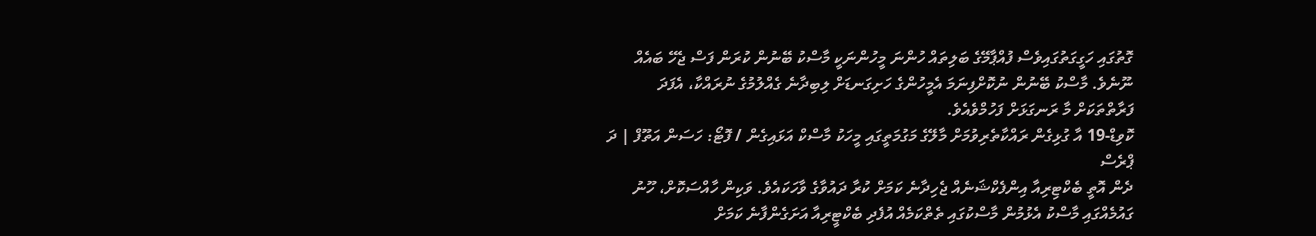ގޮތުގައި ހަގީގަތުގައިވެސް ފުއްޕާމޭގެ ބަލިތައް ހުންނަ މީހުންނަކީ މާސްކު ބޭނުން ކުރަން ފަސް ޖެހޭ ބައެއް ނޫނެވެ. މާސްކު ބޭނުން ނުކޮށްފިނަމަ އެމީހުންގެ ހަށިގަނޑަށް ލިބިދާނެ ގެއްލުމުގެ ނުރައްކާ، އެފަދަ ފަރާތްތަކަށް މާ ރަނގަޅަށް ފަހުމްވެއެވެ.
ކޮވިޑް-19 އާ ގުޅިގެން ރައްކާތެރިވުމަށް މާލޭގެ މަގުމަތީގައި މީހަކު މާސްކް އަޅައިގެން / ފޮޓޯ: ހަސަން އަތޫފް | ދަ ޕްރެސް
ދެން އޮތީ ބެކްޓިރިއާ އިންފެކްޝަނެއް ޖެހިދާނެ ކަމަށް ކުރާ ދައުވާގެ ވާހަކައެވެ. ވަކިން ހާއްސަކޮށް، ހޫނު ގައުމެއްގައި މާސްކު އެޅުމުން މާސްކުގައި ތެތްކަމެއް އުފެދި ބެކްޓީރިއާ އަށަގެންފާނެ ކަމަށް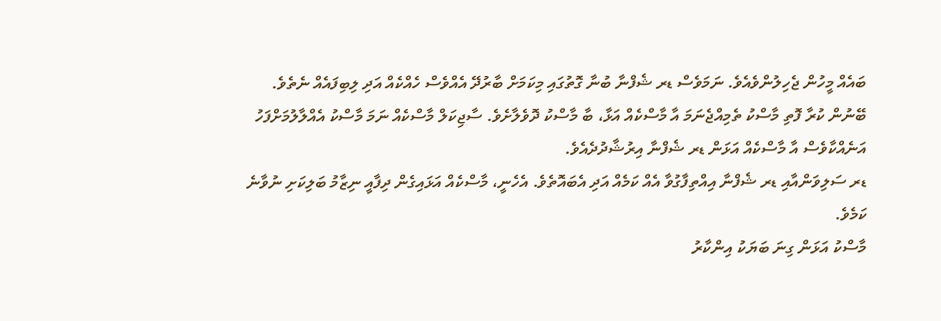ބައެއް މީހުން ޖެހިލުންވެއެވެ. ނަމަވެސް ޑރ ޝެފްނާ ބުނާ ގޮތުގައި މިކަމަށް ބާރުދޭ އެއްވެސް ހެއްކެއް އަދި ލިބިފައެއް ނެތެވެ. ބޭނުން ކުރާ ފޮތި މާސްކު ތެމިއްޖެނަމަ އާ މާސްކެއް އަޅާ، ބާ މާސްކު ދޮވެލާށެވެ. ސާޖިކަލް މާސްކެއް ނަމަ މާސްކު އެއްލާލުމަށްފަހު އަނެއްކާވެސް އާ މާސްކެއް އަޅަން ޑރ ޝެފްނާ އިރުޝާދުދެއެވެ.
ޑރ ސަލިވަންއާއި ޑރ ޝެފްނާ އިއްތިފާގުވާ އެއް ކަމެއް އަދި އެބައޮތެވެ. އެހެނީ، މާސްކެއް އަޅައިގެން ދިފާއީ ނިޒާމު ބަލިކަށި ނުވާނެ ކަމެވެ.
މާސްކު އަޅަން ގިނަ ބަޔަކު އިންކާރު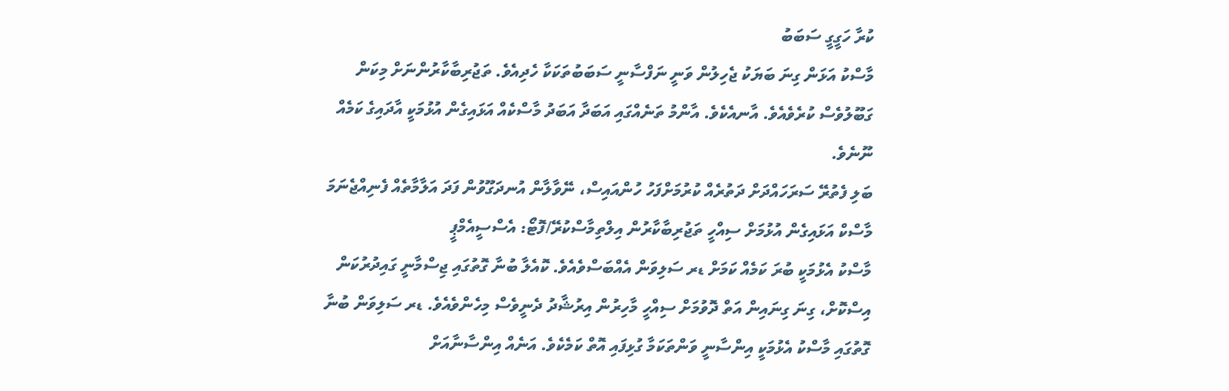ކުރާ ހަގީގީ ސަބަބު
މާސްކު އަޅަން ގިނަ ބަޔަކު ޖެހިލުން ވަނީ ނަފްސާނީ ސަބަބުތަކަކާ ހެދިއެވެ. ތަޖުރިބާކާރުންނަށް މިކަން ގަބޫލުވެސް ކުރެވެއެވެ. އާނއެކެވެ. އާންމު ތަނެއްގައި އަބަދާ އަބަދު މާސްކެއް އަޅައިގެން އުޅުމަކީ އާދައިގެ ކަމެއް ނޫނެވެ.
ބަލި ފެތުރޭ ސަރަހައްދަށް ދަތުރެއް ކުރުމަށްފަހު ހުންއައިސް، ނޭވާލާން އުނދަގޫވުން ފަދަ އަލާމާތެއް ފެނިއްޖެނަމަ މާސްކް އަޅައިގެން އުޅުމަށް ސިއްހީ ތަޖުރިބާކާރުން އިލްތިމާސްކުރޭ/ފޮޓޯ: އެސްސީއެމްޕީ
މާސްކު އެޅުމަކީ ބުރަ ކަމެއް ކަމަށް ޑރ ސަލިވަން އެއްބަސްވެއެވެ. ކޮއެލާ ބުނާ ގޮތުގައި ޖިސްމާނީ ގައިދުރުކަން އިސްކޮށް، ގިނަ ގިނައިން އަތް ދޮވުމަށް ސިއްހީ މާހިރުން އިރުޝާދު ދެނީވެސް މިހެންވެއެވެ. ޑރ ސަލިވަން ބުނާ ގޮތުގައި މާސްކު އެޅުމަކީ އިންސާނީ ވަންތަކަމާ ގުޅިފައި އޮތް ކަމެކެވެ. އަނެއް އިންސާނާއަށް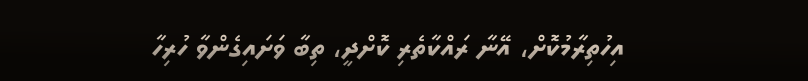އިހުތިރާމުކޮށް، އޭނާ ރައްކާތެރި ކޮށްދީ، ތިބާ ވަށައިގެންވާ ހުރިހާ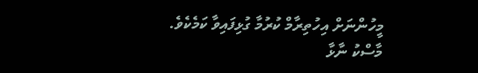މީހުންނަށް އިހުތިރާމް ކުރުމާ ގުޅިފައިވާ ކަމެކެވެ.
މާސްކު ނާޅާ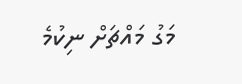މަގު މައްޗަށް ނިކުމެ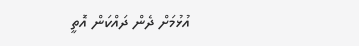އުޅުމަށް ދެން ދައްކަން އޮތީ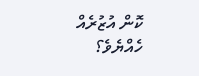ކޮން އުޒުރެއް ހެއްޔެވެ؟